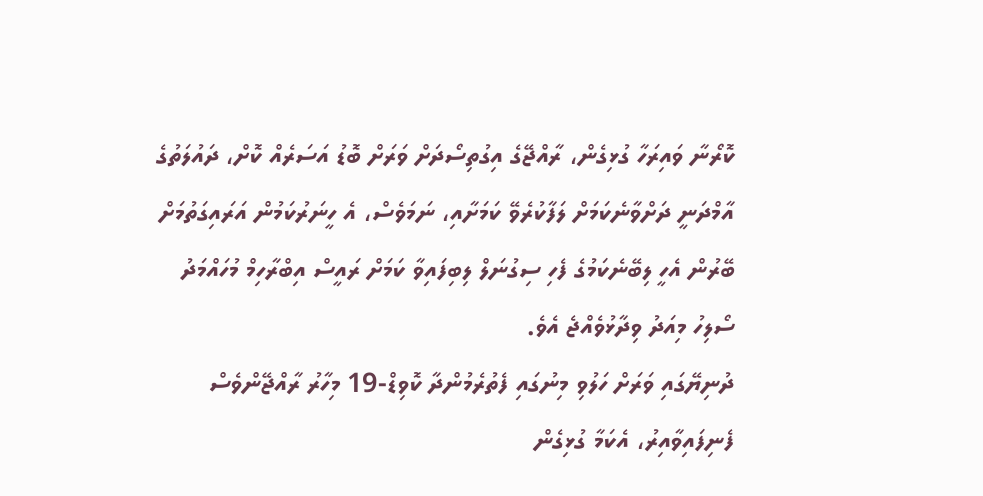ކޮރޯނާ ވައިރަހާ ގުޅިގެން، ރާއްޖޭގެ އިގުތިސޯދަށް ވަރަށް ބޮޑު އަސަރެއް ކޮށް، ދައުލަތުގެ އާމްދަނީ ދަށްވާނެކަމަށް ލަފާކުރެވޭ ކަމަށާއި، ނަމަވެސް، އެ ހީނަރުކަމުން އަރައިގަތުމަށް ބޭރުން އެހީ ލިބޭނެކަމުގެ ފެހި ސިގުނަލް ލިބިފައިވާ ކަމަށް ރައީސް އިބްރާހިމް މުހައްމަދު ސޯލިހު މިއަދު ވިދާޅުވެއްޖެ އެވެ.
ދުނިޔޭގައި ވަރަށް ހަލުވި މިނުގައި ފެތުރެމުންދާ ކޮވިޑް-19 މިހާރު ރާއްޖޭންވެސް ފެނިފައިވާއިރު، އެކަމާ ގުޅިގެން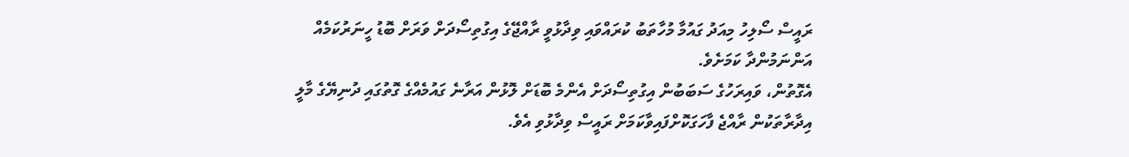ރައީސް ސޯލިހު މިއަދު ގައުމާ މުހާތަބު ކުރައްވައި ވިދާޅުވީ ރާއްޖޭގެ އިގުތިސޯދަށް ވަރަށް ބޮޑު ހީނަރުކަމެއް އަންނަމުންދާ ކަމަށެވެ.
އެގޮތުން، ވައިރަހުގެ ސަބަބުން އިގުތިސޯދަށް އެންމެ ބޮޑަށް ލޮޅުން އަރާނެ ގައުމެއްގެ ގޮތުގައި ދުނިޔޭގެ މާލީ އިދާރާތަކުން ރާއްޖެ ފާހަގަކޮށްފައިވާކަމަށް ރައީސް ވިދާޅުވި އެވެ.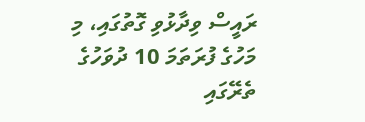ރައީސް ވިދާޅުވި ގޮތުގައި، މި މަހުގެ ފުރަތަމަ 10 ދުވަހުގެ ތެރޭގައި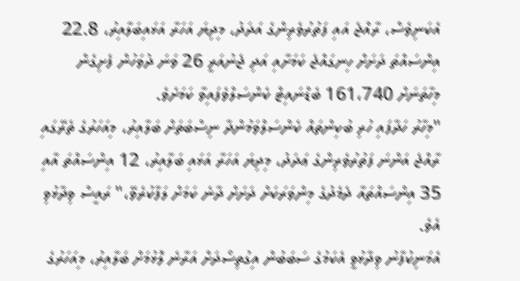އެކަނިވެސް، ރާއްޖެ އައި ފަތުރުވެރިންގެ އަދަދު، މިދިޔަ އަހަރާ އަޅައިބަލާއިރު، 22.8 އިންސައްތަ ދަށަށް ހިނގައްޖެ ކަމަށާއި އަދި ޖެނުއަރީ 26 ވަނަ ދުވަހުން ފެށިގެން މިހާތަނަށް 161،740 ބެޑްނައިޓް ކެންސަލްވެފައިވާ ކަމަށެވެ.
"މިހާރު ހަދާފައި ހުރި ބުކިންތައް ކެންސަލްވަމުންދާ ނިސްބަތަށް ބަލާއިރު، މިއަހަރުގެ ތެރޭގައި ރާއްޖެ އަންނަ ފަތުރުވެރިންގެ ޢަދަދު، މިދިޔަ އަހަރާ އަޅައި ބަލާއިރު، 12 އިންސައްތަ އާއި 35 އިންސައްތައާ ދެމެދުގެ މިންވަރަކަށް ދަށަށް ދާނެ ކަމަށް ލަފާކުރެވޭ،" ރައީސް ވިދާޅުވި އެވެ.
އެމަނިކުފާނު ވިދާޅުވީ އެކަމުގެ ސަބަބުން އިގުތިސޯދަށް އަރާނެ ލޮޅުމަށް ބަލާއިރު، މިއަހަރުގެ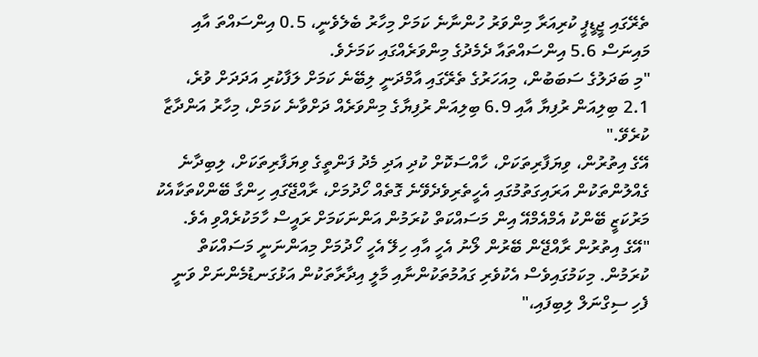ތެރޭގައި ޖީޑީޕީ ކުރިއަރާ މިންވަރު ހުންނާނެ ކަމަށް މިހާރު ބެލެވެނީ، 0.5 އިންސައްތަ އާއި މައިނަސް 5.6 އިންސައްތައާ ދެމެދުގެ މިންވަރެއްގައި ކަމަށެވެ.
"މި ބަދަލުގެ ސަބަބުން، މިއަހަރުގެ ތެރޭގައި އާމްދަނީ ލިބޭނެ ކަމަށް ލަފާކުރި އަދަދަށް ވުރެ، 2.1 ބިލިއަން ރުފިޔާ އާއި 6.9 ބިލިއަން ރުފިޔާގެ މިންވަރެއް ދަށްވާނެ ކަމަށް، މިހާރު އަންދާޒާ ކުރެވޭ."
އޭގެ އިތުރުން، ވިޔަފާރިތަކަށް، ހާއްސަކޮށް ކުދި އަދި މެދު ފަންތީގެ ވިޔަފާރިތަކަށް، ލިބިދާނެ ގެއްލުންތަކުން އަރައިގަތުމުގައި އެހީތެރިވެދެވޭނެ ގޮތެއް ހޯދުމަށް، ރާއްޖޭގައި ހިންގާ ބޭންކްތަކާއެކު މަރުކަޒީ ބޭންކު އެމްއެމްއޭ އިން މަސައްކަތް ކުރަމުން އަންނަކަމަށް ރައީސް ހާމަކުރެއްވި އެވެ.
"އޭގެ އިތުރުން ރާއްޖޭން ބޭރުން ލޯނު އެހީ އާއި ހިލޭ އެހީ ހޯދުމަށް މިއަންނަނީ މަސައްކަތް ކުރަމުން. މިކަމުގައިވެސް އެކުވެރި ގައުމުތަކުންނާއި މާލީ އިދާރާތަކުން އަޅުގަނޑުމެންނަށް ވަނީ ފެހި ސިގްނަލް ލިބިފައި،"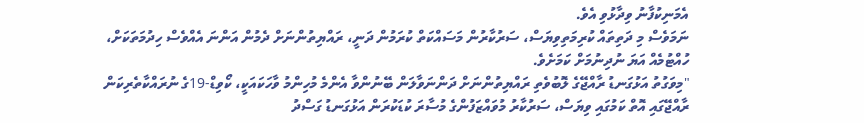އެމަނިކުފާނު ވިދާޅުވި އެވެ.
ނަމަވެސް މި ދަތިތައް ކުރިމަތިވިޔަސް، ސަރުކާރުން މަސައްކަތް ކުރަމުން ދަނީ، ރައްޔިތުންނަށް ދެމުން އަންނަ އެއްވެސް ހިދުމަތަކަށް، ހުއްޓުމެއް އަޔަ ނުދިނުމަށް ކަމަށެވެ.
"މިވަގުތު އަޅުގަނޑު ރާއްޖޭގެ ލޮބުވެތި ރައްޔިތުންނަށް ދަންނަވާލަން ބޭނުންވާ އެންމެ މުހިންމު ވާހަކައަކީ، ކޯވިޑް-19ގެ ނުރައްކާތެރިކަން ރާއްޖޭގައި އޮތް ކަމުގައި ވިޔަސް، ސަރުކާރު މުވައްޒަފުންގެ މުސާރަ ކުޑަކުރަން އަޅުގަނޑު ގަސްދު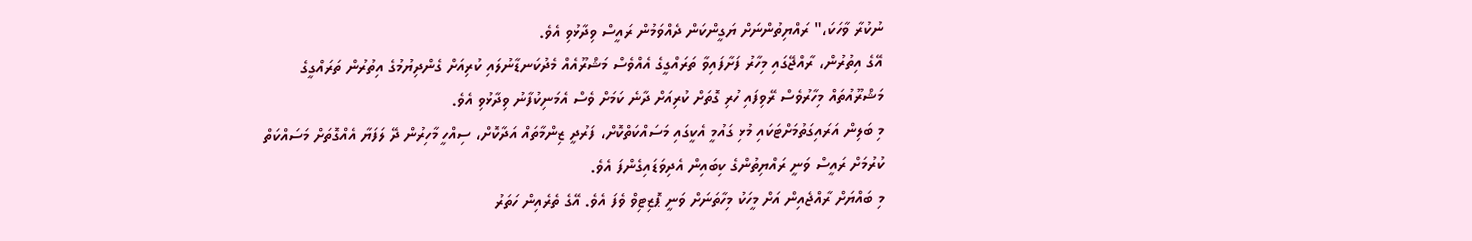ނުކުރާ ވާހަކަ،" ރައްޔިތުންނަށް ޔަގީންކަން ދެއްވަމުން ރައީސް ވިދާޅުވި އެވެ.
އޭގެ އިތުރުން، ރާއްޖޭގައި މިހާރު ފަށާފައިވާ ތަރައްގީގެ އެއްވެސް މަޝްރޫއެއް މެދުކަނޑާނުލައި ކުރިއަށް ގެންދިޔުމުގެ އިތުރުން ތަރައްގީގެ މަޝްރޫއުތައް މިހާރުވެސް ރޭވިފައި ހުރި ގޮތަށް ކުރިއަށް ދާނެ ކަމަށް ވެސް އެމަނިކުފާނު ވިދާޅުވި އެވެ.
މި ބަލިން އަރައިގަތުމަށްޓަކައި މުޅި ގައުމީ އެކީގައި މަސައްކަތްކޮށް، ފަރުދީ ޒިންމާތައް އަދާކޮށް، ސިއްހީ މާހިރުން ދޭ ލަފަޔާ އެއްގޮތަށް މަސައްކަތް ކުރުމަށް ރައީސް ވަނީ ރައްޔިތުންގެ ކިބައިން އެދިވަޑައިގެންފަ އެވެ.
މި ބައްޔަށް ރާއްޖެއިން އަށް މީހަކު މިހާތަނަށް ވަނީ ޕޮޒިޓިވް ވެފަ އެވެ. އޭގެ ތެރެއިން ހަތަރު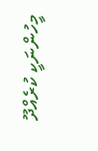މީހުންނަކީ ކުރެއްދޫ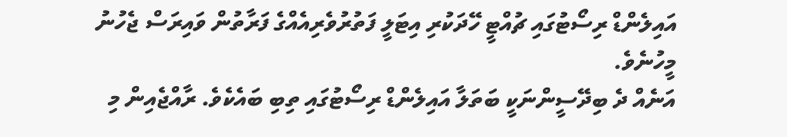އައިލެންޑް ރިސޯޓުގައި ޗުއްޓީ ހޭދަކުރި އިޓަލީ ފަތުރުވެރިއެއްގެ ފަރާތުން ވައިރަސް ޖެހުނު މީހުނެވެ.
އަނެއް ދެ ބިދޭސީންނަކީ ބަތަލާ އައިލެންޑް ރިސޯޓުގައި ތިބި ބައެކެވެ. ރާއްޖެއިން މި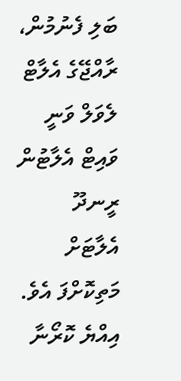ބަލި ފެނުމުން، ރާއްޖޭގެ އެލާޓް ލެވަލް ވަނީ ވައިޓް އެލާޓުން ރީނދޫ އެލާޓަށް މަތިކޮށްފަ އެވެ. އިއްޔެ ކޮރޯނާ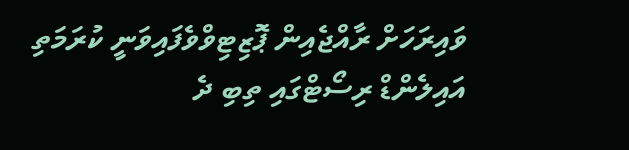ވައިރަހަށް ރާއްޖެއިން ޕޮޒިޓިވްވެފައިވަނީ ކުރަމަތި އައިލެންޑް ރިސޯޓްގައި ތިބި ދެ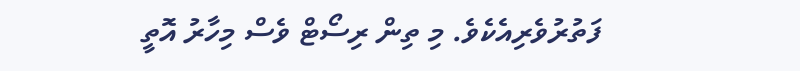ފަތުރުވެރިއެކެވެ. މި ތިން ރިސޯޓް ވެސް މިހާރު އޮތީ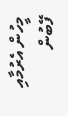މީހުން އެރުމާއި ފޭބުން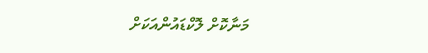މަނާކޮށް ލޮކްޑައުންއަކަށް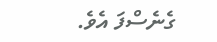ގެނެސްފަ އެވެ.